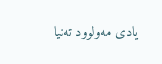یادی مەولوود تەنیا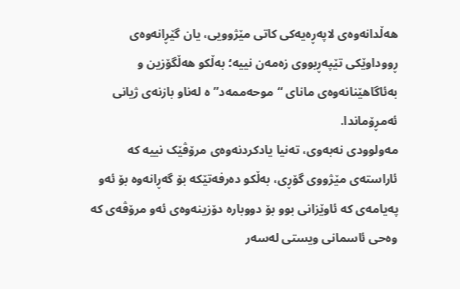هەڵدانەوەی لاپەڕەیەکی کاتی مێژوویی، یان گێڕانەوەی ڕووداوێکی تێپەڕبووی زەمەن نییە؛ بەڵکو هەڵگۆزین و بەئاگاهێنانەوەی مانای “موحەممەد”ە لەناو بازنەی ژیانی ئەمڕۆماندا.
مەولوودی نەبەوی، تەنیا یادکردنەوەی مرۆڤێک نییە کە ئاراستەی مێژووی گۆڕی، بەڵکو دەرفەتێکە بۆ گەڕانەوە بۆ ئەو پەیامەی کە ئاوێزانی بوو بۆ دووبارە دۆزینەوەی ئەو مرۆڤەی کە وەحی ئاسمانی ویستی لەسەر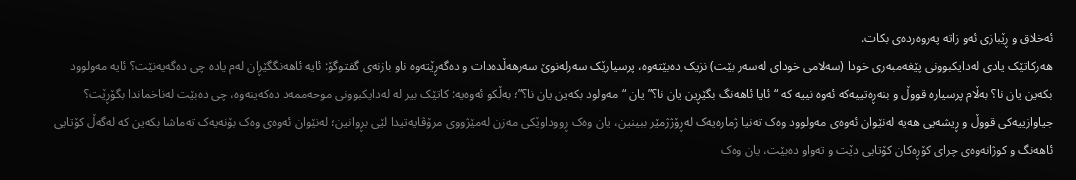ئەخلاق و ڕێبازی ئەو زاتە پەروەردەی بکات.
هەرکاتێک یادی لەدایکبوونی پێغەمبەری خودا (سەلامی خودای لەسەر بێت) نزیک دەبێتەوە، پرسیارێک سەرلەنوێ سەرهەڵدەدات و دەگەڕێتەوە ناو بازنەی گفتوگۆ: ئایە ئاهەنگگێڕان لەم یادە چی دەگەیەنێت؟ ئایە مەولوود بکەین یان نا؟ بەڵام پرسیارە قووڵ و بنەڕەتییەکە ئەوە نییە کە “ئایا ئاهەنگ بگێڕین یان نا؟” یان “مەولود بکەین یان نا؟”؛ بەڵکو ئەوەیە: کاتێک بیر لە لەدایکبوونی موحەممەد دەکەینەوە، چی دەبێت لەناخماندا بگۆڕێت؟
جیاوازییەکی قووڵ و ڕیشەیی هەیە لەنێوان ئەوەی مەولوود وەک تەنیا ژمارەیەک لەڕۆژژمێر ببینین، یان وەک ڕووداوێکی مەزن لەمێژووی مرۆڤایەتیدا لێی بڕوانین؛ لەنێوان ئەوەی وەک بۆنەیەک تەماشا بکەین کە لەگەڵ کۆتایی ئاهەنگ و کوژانەوەی چرای کۆڕەکان کۆتایی دێت و تەواو دەبێت، یان وەک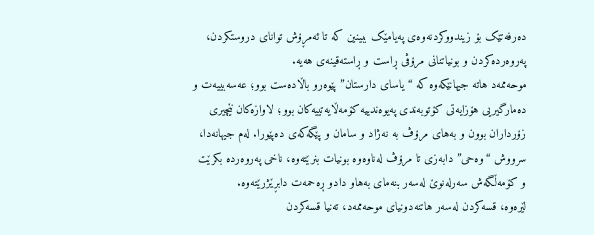دەرفەتێک بۆ زیندووکردنەوەی پەیامێک ببینین کە تا ئەمڕۆش توانای دروستکردن، پەروەردەکردن و بونیاتنانی مرۆڤی ڕاست و ڕاستەقینەی هەیە.
موحەممەد هاتە جیهانێکەوە کە “یاسای دارستان” پێوەرو باڵادەست بوو؛ عەسەبییەت و دەمارگیریی هۆزایەتی کۆتوبەندی پەیوەندییە کۆمەڵایەتییەکان بوو؛ لاوازەکان نێچیری زۆرداران بوون و بەهای مرۆڤ بە نەژاد و سامان و پێگەکەی دەپێورا. لەم جیهانەدا، سرووش “وەحی” دابەزی تا مرۆڤ لەناوەوە بونیات بنرێتەوە، ناخی پەروەردە بکرێت و کۆمەڵگەش سەرلەنوێ لەسەر بنەمای بەهاو دادو ڕەحمەت دابڕێژرێتەوە.
لێرەوە، قسەکردن لەسەر هاتنەدونیای موحەممەد، تەنیا قسەکردن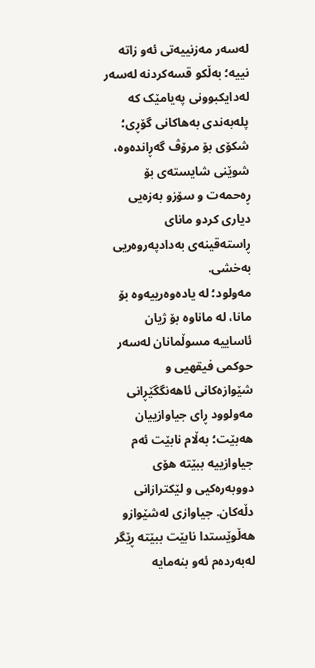لەسەر مەزنییەتی ئەو زاتە نییە؛ بەڵکو قسەکردنە لەسەر لەدایکبوونی پەیامێک کە پلەبەندی بەهاکانی گۆڕی؛ شکۆی بۆ مرۆڤ گەڕاندەوە، شوێنی شایستەی بۆ ڕەحمەت و سۆزو بەزەیی دیاری کردو مانای ڕاستەقینەی بەدادپەروەریی بەخشی.
مەولود؛ لە یادەوەرییەوە بۆ مانا، لە ماناوە بۆ ژیان
ئاساییە مسوڵمانان لەسەر حوکمی فیقهیی و شێوازەکانی ئاهەنگگێڕانی مەولوود ڕای جیاوازییان هەبێت؛ بەڵام نابێت ئەم جیاوازییە ببێتە هۆی دووبەرەکیی و لێکترازانی دڵەکان. جیاوازی لەشێوازو هەڵوێستدا نابێت ببێتە ڕێگر لەبەردەم ئەو بنەمایە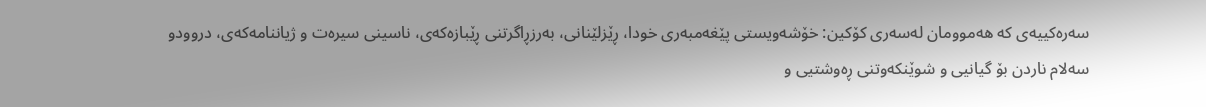سەرەکییەی کە هەموومان لەسەری کۆکین: خۆشەویستی پێغەمبەری خودا، ڕێزلێنانی، بەرزڕاگرتنی ڕێبازەکەی، ناسینی سیرەت و ژیاننامەکەی، دروودو سەلام ناردن بۆ گیانیی و شوێنکەوتنی ڕەوشتیی و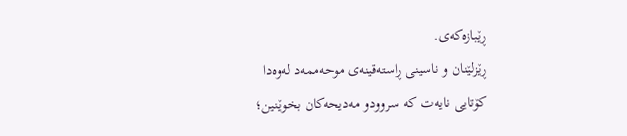ڕێبازەکەی.
ڕێزلێنان و ناسینی ڕاستەقینەی موحەممەد لەوەدا کۆتایی نایەت کە سروودو مەدیحەکان بخوێنین؛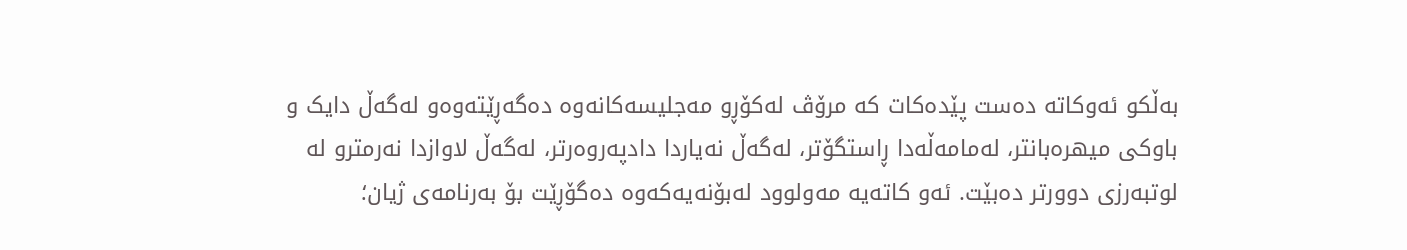بەڵکو ئەوکاتە دەست پێدەکات کە مرۆڤ لەکۆڕو مەجلیسەکانەوە دەگەڕێتەوەو لەگەڵ دایک و باوکی میهرەبانتر، لەمامەڵەدا ڕاستگۆتر، لەگەڵ نەیاردا دادپەروەرتر، لەگەڵ لاوازدا نەرمترو لە لوتبەرزی دوورتر دەبێت. ئەو کاتەیە مەولوود لەبۆنەیەکەوە دەگۆڕێت بۆ بەرنامەی ژیان؛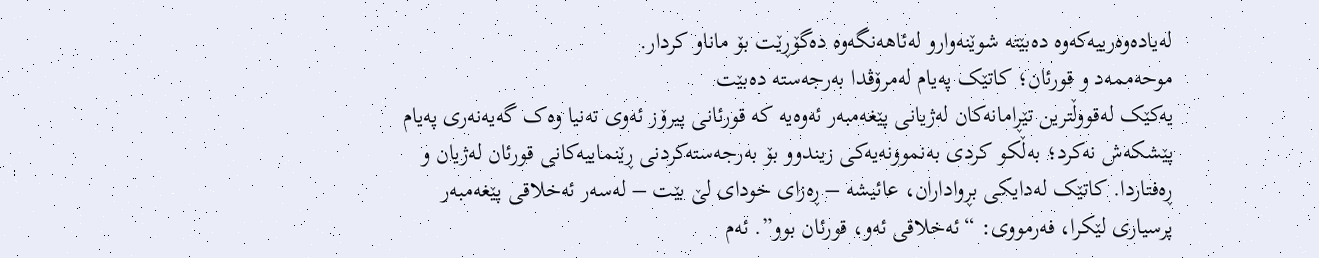لەیادەوەرییەکەوە دەبێتە شوێنەوارو لەئاهەنگەوە دەگۆڕێت بۆ ماناو کردار.
موحەممەد و قورئان؛ کاتێک پەیام لەمرۆڤدا بەرجەستە دەبێت
یەکێک لەقووڵترین تێڕامانەکان لەژیانی پێغەمبەر ئەوەیە کە قورئانی پیرۆز ئەوی تەنیا وەک گەیەنەری پەیام پێشکەش نەکرد؛ بەڵکو کردی بەنموونەیەکی زیندوو بۆ بەرجەستەکردنی ڕێنماییەکانی قورئان لەژیان و ڕەفتاردا. کاتێک لەدایکی بڕواداران، عائیشە – ڕەزای خودای لێ بێت – لەسەر ئەخلاقی پێغەمبەر پرسیاری لێکرا، فەرمووی: “ئەخلاقی ئەو، قورئان بوو”. ئەم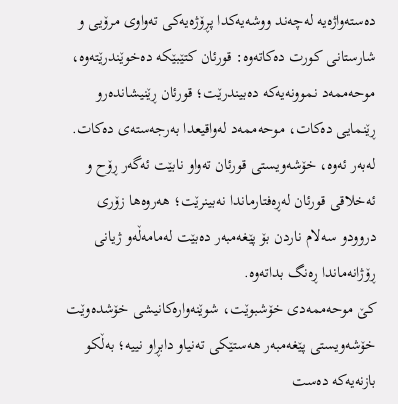دەستەواژەیە لەچەند ووشەیەکدا پڕۆژەیەکی تەواوی مرۆیی و شارستانی کورت دەکاتەوە: قورئان کتێبێکە دەخوێندرێتەوە، موحەممەد نموونەیەکە دەبیندرێت؛ قورئان ڕێنیشاندەرو ڕێنمایی دەکات، موحەممەد لەواقیعدا بەرجەستەی دەکات.
لەبەر ئەوە، خۆشەویستی قورئان تەواو نابێت ئەگەر ڕۆح و ئەخلاقی قورئان لەڕەفتارماندا نەبینرێت؛ هەروەها زۆری دروودو سەلام ناردن بۆ پێغەمبەر دەبێت لەمامەڵەو ژیانی ڕۆژانەماندا ڕەنگ بداتەوە.
کێ موحەممەدی خۆشبوێت، شوێنەوارەکانیشی خۆشدەوێت
خۆشەویستی پێغەمبەر هەستێکی تەنیاو دابڕاو نییە؛ بەڵکو بازنەیەکە دەست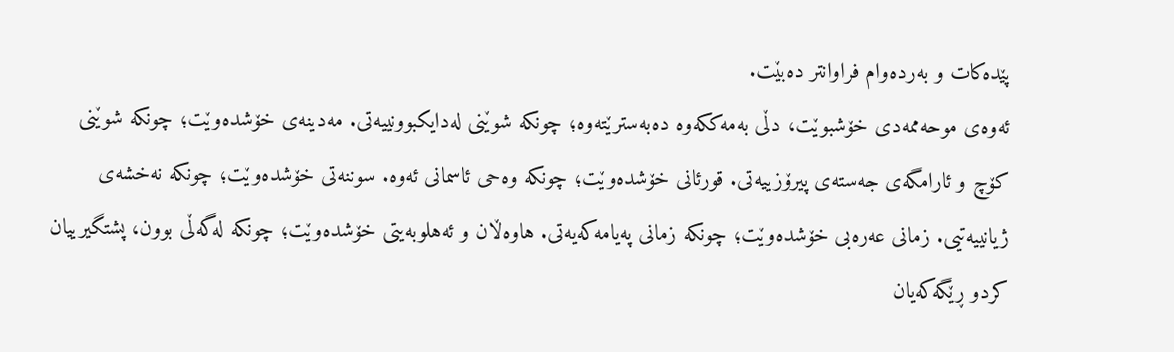پێدەکات و بەردەوام فراوانتر دەبێت.
ئەوەی موحەممەدی خۆشبوێت، دڵی بەمەککەوە دەبەسترێتەوە؛ چونکە شوێنی لەدایکبوونییەتی. مەدینەی خۆشدەوێت؛ چونکە شوێنی کۆچ و ئارامگەی جەستەی پیرۆزییەتی. قورئانی خۆشدەوێت؛ چونکە وەحی ئاسمانی ئەوە. سوننەتی خۆشدەوێت؛ چونکە نەخشەی ژیانییەتیی. زمانی عەرەبی خۆشدەوێت؛ چونکە زمانی پەیامەکەیەتی. هاوەڵان و ئەهلوبەیتی خۆشدەوێت؛ چونکە لەگەڵی بوون، پشتگیرییان کردو ڕێگەکەیان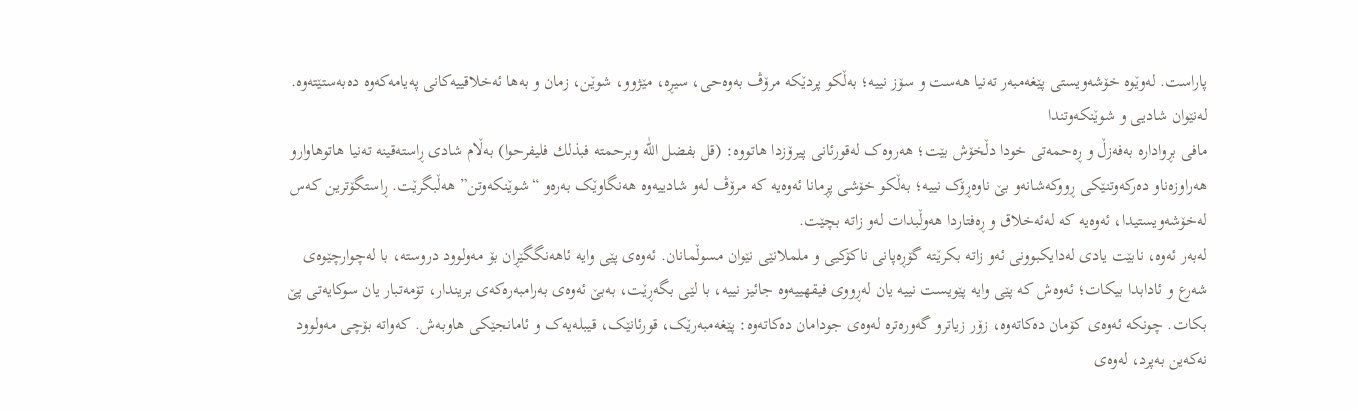پاراست. لەوێوە خۆشەویستی پێغەمبەر تەنیا هەست و سۆز نییە؛ بەڵکو پردێکە مرۆڤ بەوەحی، سیڕە، مێژوو، شوێن، زمان و بەها ئەخلاقییەکانی پەیامەکەوە دەبەستێتەوە.
لەنێوان شادیی و شوێنکەوتندا
مافی بڕوادارە بەفەزڵ و ڕەحمەتی خودا دڵخۆش بێت؛ هەروەک لەقورئانی پیرۆزدا هاتووە: (قل بفضل اللّٰه وبرحمته فبذلك فليفرحوا) بەڵام شادی ڕاستەقینە تەنیا هاتوهاوارو هەراوزەناو دەرکەوتنێکی ڕووکەشانەو بێ ناوەڕۆک نییە؛ بەڵکو خۆشی پڕمانا ئەوەیە کە مرۆڤ لەو شادییەوە هەنگاوێک بەرەو “شوێنکەوتن” هەڵبگرێت. ڕاستگۆترین کەس لەخۆشەویستیدا، ئەوەیە کە لەئەخلاق و ڕەفتاردا هەوڵبدات لەو زاتە بچێت.
لەبەر ئەوە، نابێت یادی لەدایکبوونی ئەو زاتە بکرێتە گۆڕەپانی ناکۆکیی و ململانێی نێوان مسوڵمانان. ئەوەی پێی وایە ئاهەنگگێڕان بۆ مەولوود دروستە، با لەچوارچێوەی شەرع و ئادابدا بیکات؛ ئەوەش کە پێی وایە پێویست نییە یان لەڕووی فیقهییەوە جائیز نییە، با لێی بگەڕێت، بەبێ ئەوەی بەرامبەرەکەی بریندار، تۆمەتبار یان سوکایەتی پێ بکات. چونکە ئەوەی کۆمان دەکاتەوە، زۆر زیاترو گەورەترە لەوەی جودامان دەکاتەوە: پێغەمبەرێک، قورئانێک، قیبلەیەک و ئامانجێکی هاوبەش. کەواتە بۆچی مەولوود نەکەین بەپرد، لەوەی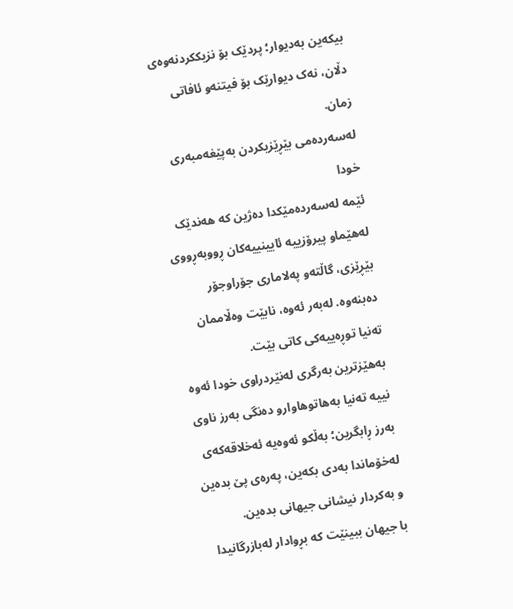بیکەین بەدیوار؛ پردێک بۆ نزیککردنەوەی دڵان، نەک دیوارێک بۆ فیتنەو ئافاتی زمان.
لەسەردەمی بێڕێزیکردن بەپێغەمبەری خودا
ئێمە لەسەردەمێکدا دەژین کە هەندێک لەهێماو پیرۆزییە ئایینییەکان ڕووبەڕووی بێڕێزی، گاڵتەو پەلاماری جۆراوجۆر دەبنەوە. لەبەر ئەوە، نابێت وەڵاممان تەنیا توڕەییەکی کاتی بێت.
بەهێزترین بەرگری لەنێردراوی خودا ئەوە نییە تەنیا بەهاتوهاوارو دەنگی بەرز ناوی بەرز ڕابگرین؛ بەڵکو ئەوەیە ئەخلاقەکەی لەخۆماندا بەدی بکەین، پەرەی پێ بدەین و بەکردار نیشانی جیهانی بدەین.
با جیهان ببینێت کە بڕوادار لەبازرگانیدا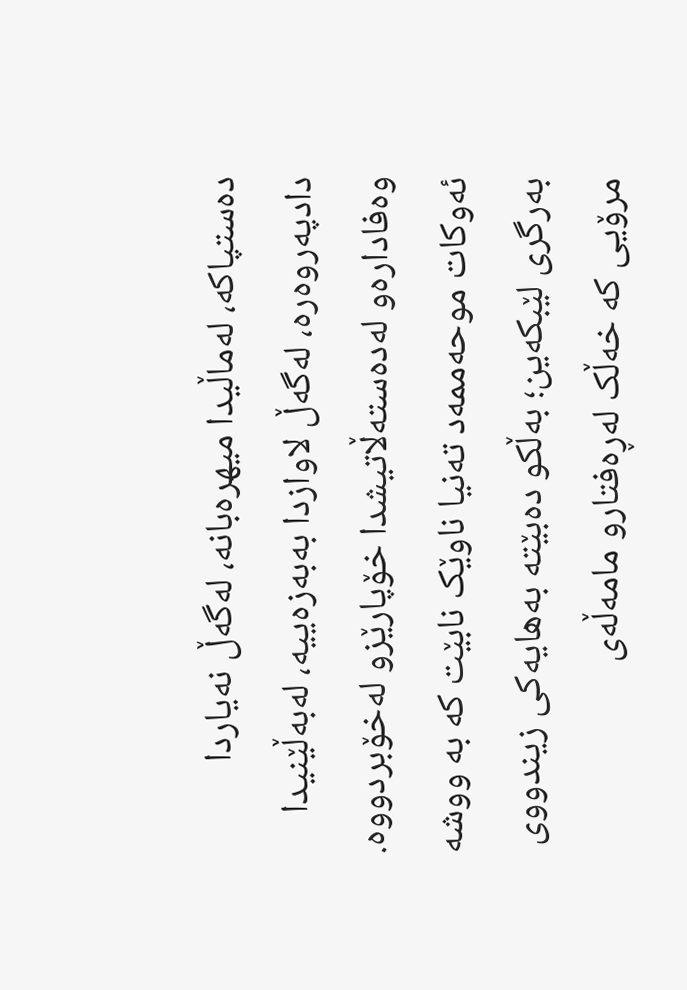دەستپاکە، لەماڵیدا میهرەبانە، لەگەڵ نەیاردا دادپەروەرە، لەگەڵ لاوازدا بەبەزەییە، لەبەڵێنیدا وەفادارەو لەدەستەڵاتیشدا خۆپارێزو لەخۆبردووە.
ئەوکات موحەممەد تەنیا ناوێک نابێت کە بە ووشە بەرگری لێبکەین؛ بەڵکو دەبێتە بەهایەکی زیندووی مرۆیی کە خەڵک لەڕەفتارو مامەڵەی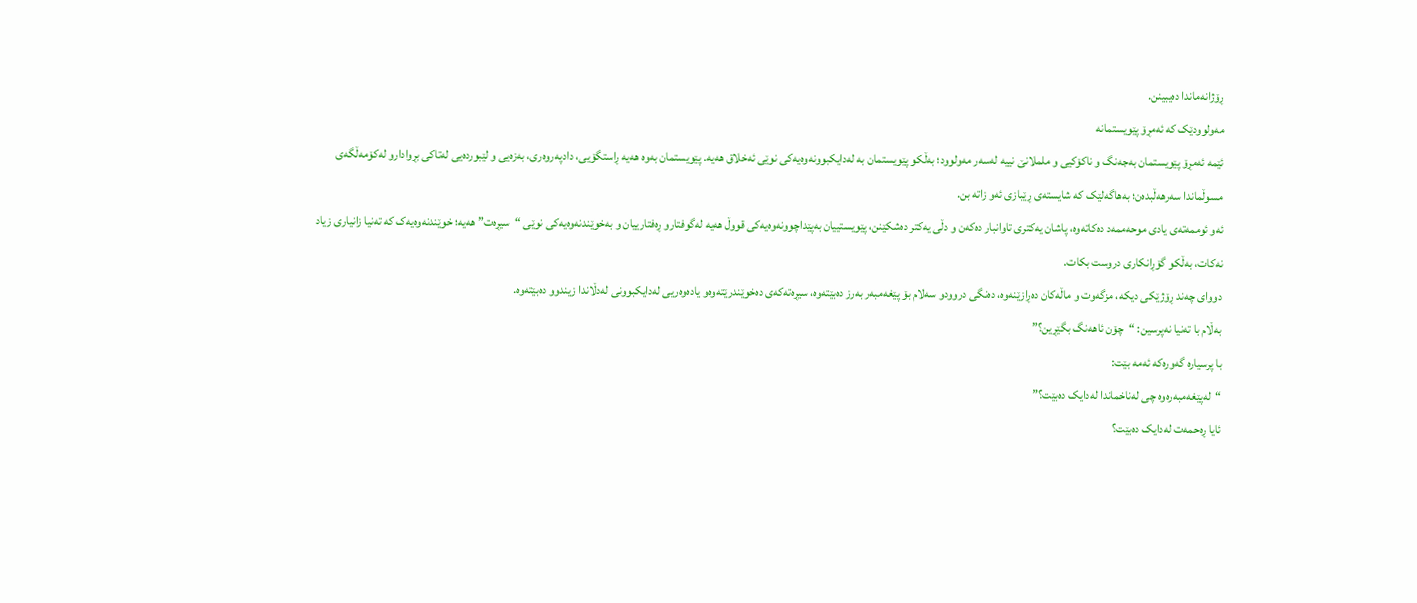ڕۆژانەماندا دەیبینن.
مەولوودێک کە ئەمڕۆ پێویستمانە
ئێمە ئەمڕۆ پێویستمان بەجەنگ و ناکۆکیی و ململانێ نییە لەسەر مەولوود؛ بەڵکو پێویستمان بە لەدایکبوونەوەیەکی نوێی ئەخلاق هەیە. پێویستمان بەوە هەیە ڕاستگۆیی، دادپەروەری، بەزەیی و لێبوردەیی لەتاکی بڕوادارو لەکۆمەڵگەی مسوڵماندا سەرهەڵبدەن؛ بەهاگەلێک کە شایستەی ڕێبازی ئەو زاتە بن.
ئەو ئوممەتەی یادی موحەممەد دەکاتەوە، پاشان یەکتری تاوانبار دەکەن و دڵی یەکتر دەشکێنن، پێویستییان بەپێداچوونەوەیەکی قووڵ هەیە لەگوفتارو ڕەفتارییان و بەخوێندنەوەیەکی نوێی “سیڕەت” هەیە؛ خوێندنەوەیەک کە تەنیا زانیاری زیاد نەکات، بەڵکو گۆڕانکاری دروست بکات.
دووای چەند ڕۆژێکی دیکە، مزگەوت و ماڵەکان دەڕازێنەوە، دەنگی دروودو سەلام بۆ پێغەمبەر بەرز دەبێتەوە، سیڕەتەکەی دەخوێندرێتەوەو یادەوەریی لەدایکبوونی لەدڵاندا زیندوو دەبێتەوە.
بەڵام با تەنیا نەپرسین: “چۆن ئاهەنگ بگێڕین؟”
با پرسیارە گەورەکە ئەمە بێت:
“لەپێغەمبەرەوە چی لەناخماندا لەدایک دەبێت؟”
ئایا ڕەحمەت لەدایک دەبێت؟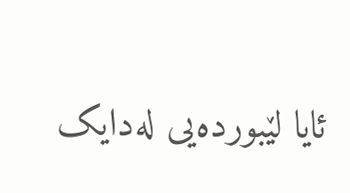ئایا لێبوردەیی لەدایک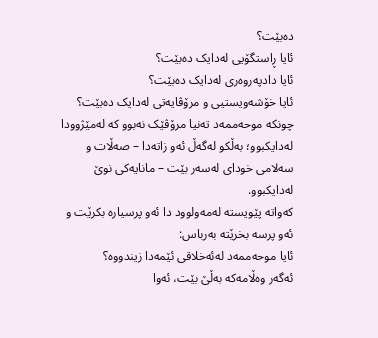دەبێت؟
ئایا ڕاستگۆیی لەدایک دەبێت؟
ئایا دادپەروەری لەدایک دەبێت؟
ئایا خۆشەویستیی و مرۆڤایەتی لەدایک دەبێت؟
چونکە موحەممەد تەنیا مرۆڤێک نەبوو کە لەمێژوودا لەدایکبوو؛ بەڵکو لەگەڵ ئەو زاتەدا – صەڵات و سەلامی خودای لەسەر بێت – مانایەکی نوێ لەدایکبوو.
کەواتە پێویستە لەمەولوود دا ئەو پرسیارە بکرێت و ئەو پرسە بخرێتە بەرباس:
ئایا موحەممەد لەئەخلاقی ئێمەدا زیندووە؟
ئەگەر وەڵامەکە بەڵێ بێت، ئەوا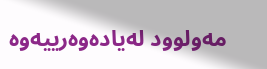مەولوود لەیادەوەرییەوە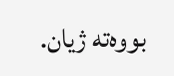بووەتە ژیان.